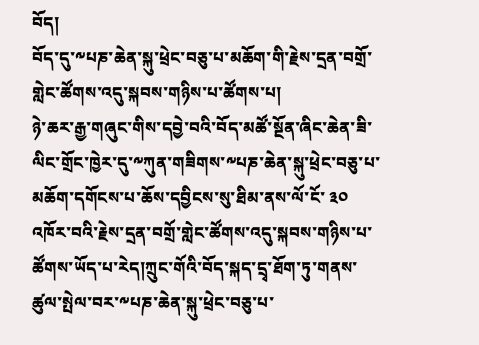བོད།
བོད་དུ་༸པཎ་ཆེན་སྐུ་ཕྲེང་བཅུ་པ་མཆོག་གི་རྗེས་དྲན་བགྲོ་གླེང་ཚོགས་འདུ་སྐབས་གཉིས་པ་ཚོགས་པ།
ཉེ་ཆར་རྒྱ་གཞུང་གིས་དབྱེ་བའི་བོད་མཚོ་སྔོན་ཞིང་ཆེན་ཟི་ལིང་གྲོང་ཁྱེར་དུ་༸ཀུན་གཟིགས་༸པཎ་ཆེན་སྐུ་ཕྲེང་བཅུ་པ་མཆོག་དགོངས་པ་ཆོས་དབྱིངས་སུ་ཐིམ་ནས་ལོ་ངོ་ ༣༠ འཁོར་བའི་རྗེས་དྲན་བགྲོ་གླེང་ཚོགས་འདུ་སྐབས་གཉིས་པ་ཚོགས་ཡོད་པ་རེད།ཀྲུང་གོའི་བོད་སྐད་དྲྭ་ཐོག་ཏུ་གནས་ཚུལ་སྤེལ་བར་༸པཎ་ཆེན་སྐུ་ཕྲེང་བཅུ་པ་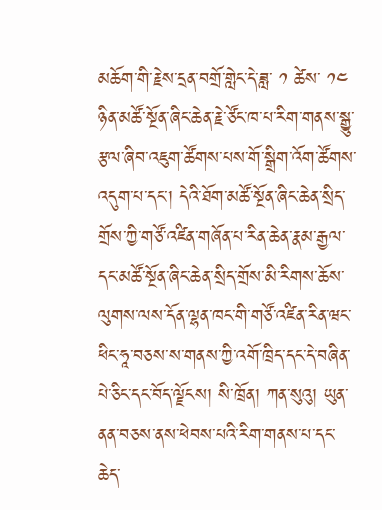མཆོག་གི་རྗེས་དྲན་བགྲོ་གླེང་དེ་ཟླ་ ༡ ཚེས་ ༡༤ ཉིན་མཚོ་སྔོན་ཞིང་ཆེན་རྗེ་ཙོང་ཁ་པ་རིག་གནས་སྒྱུ་རྩལ་ཞིབ་འཇུག་ཚོགས་པས་གོ་སྒྲིག་འོག་ཚོགས་འདུག་པ་དང་། དེའི་ཐོག་མཚོ་སྔོན་ཞིང་ཆེན་སྲིད་གྲོས་ཀྱི་གཙོ་འཛིན་གཞོན་པ་རིན་ཆེན་རྣམ་རྒྱལ་དང་མཚོ་སྔོན་ཞིང་ཆེན་སྲིད་གྲོས་མི་རིགས་ཆོས་ལུགས་ལས་དོན་ལྷན་ཁང་གི་གཙོ་འཛིན་རིན་ཝང་ཕིང་ཧཱ་བཅས་ས་གནས་ཀྱི་འགོ་ཁྲིད་དང་དེ་བཞིན་པེ་ཅིང་དང་བོད་ལྗོངས། སི་ཁྲོན། ཀན་སུའུ། ཡུན་ནན་བཅས་ནས་ཕེབས་པའི་རིག་གནས་པ་དང་ཆེད་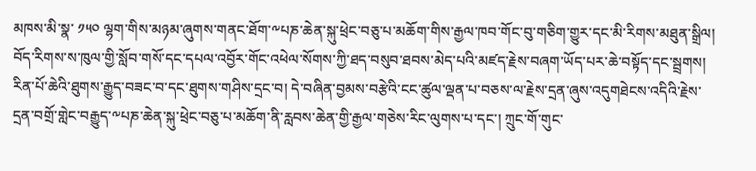མཁས་མི་སྣ་ ༡༥༠ ལྷག་གིས་མཉམ་ཞུགས་གནང་ཐོག་༸པཎ་ཆེན་སྐུ་ཕྲེང་བཅུ་པ་མཆོག་གིས་རྒྱལ་ཁབ་གོང་བུ་གཅིག་གྱུར་དང་མི་རིགས་མཐུན་སྒྲིལ། བོད་རིགས་ས་ཁུལ་གྱི་སློབ་གསོ་དང་དཔལ་འབྱོར་གོང་འཕེལ་སོགས་ཀྱི་ཐད་བསུབ་ཐབས་མེད་པའི་མཛད་རྗེས་བཞག་ཡོད་པར་ཆེ་བསྟོད་དང་སྦྲགས། རིན་པོ་ཆེའི་ཐུགས་རྒྱུད་བཟང་བ་དང་ཐུགས་གཤིས་དྲང་བ། དེ་བཞིན་བྱམས་བརྩེའི་ངང་ཚུལ་ལྡན་པ་བཅས་ལ་རྗེས་དྲན་ཞུས་འདུགཐེངས་འདིའི་རྗེས་དྲན་བགྲོ་གླེང་བརྒྱུད་༸པཎ་ཆེན་སྐུ་ཕྲེང་བཅུ་པ་མཆོག་ནི་རླབས་ཆེན་གྱི་རྒྱལ་གཅེས་རིང་ལུགས་པ་དང་། ཀྲུང་གོ་གུང་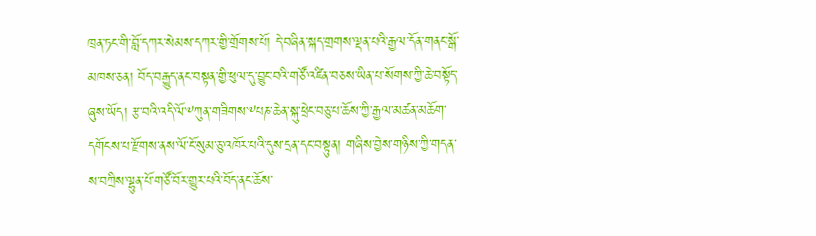ཁྲན་ཏང་གི་བློ་དཀར་སེམས་དཀར་གྱི་གྲོགས་པོ། དེ་བཞིན་སྐད་གྲགས་ལྡན་པའི་རྒྱལ་དོན་གནང་སྒོ་མཁས་ཅན། བོད་བརྒྱུད་ནང་བསྟན་གྱི་ཕུལ་དུ་བྱུང་བའི་གཙོ་འཛིན་བཅས་ཡིན་པ་སོགས་ཀྱི་ཆེ་བསྟོད་ཞུས་ཡོད། རྩ་བའི་འདི་ལོ་༸ཀུན་གཟིགས་༸པཎ་ཆེན་སྐུ་ཕྲེང་བཅུ་པ་ཆོས་ཀྱི་རྒྱལ་མཚན་མཆོག་དགོངས་པ་རྫོགས་ནས་ལོ་ངོ་སུམ་ཅུ་འཁོར་པའི་དུས་དྲན་དང་བསྟུན། གཞིས་བྱེས་གཉིས་ཀྱི་གདན་ས་བཀྲིས་ལྷུན་པོ་གཙོ་བོར་གྱུར་པའི་བོད་ནང་ཆོས་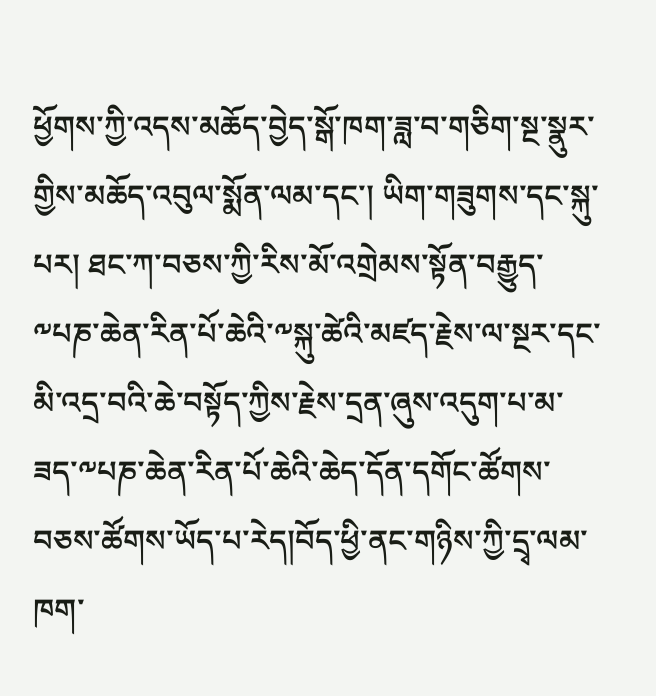ཕྱོགས་ཀྱི་འདས་མཆོད་བྱེད་སྒོ་ཁག་ཟླ་བ་གཅིག་སྔ་སྣུར་གྱིས་མཆོད་འབུལ་སྨོན་ལམ་དང་། ཡིག་གཟུགས་དང་སྐུ་པར། ཐང་ཀ་བཅས་ཀྱི་རིས་མོ་འགྲེམས་སྟོན་བརྒྱུད་༸པཎ་ཆེན་རིན་པོ་ཆེའི་༸སྐུ་ཚེའི་མཛད་རྗེས་ལ་སྔར་དང་མི་འདྲ་བའི་ཆེ་བསྟོད་ཀྱིས་རྗེས་དྲན་ཞུས་འདུག་པ་མ་ཟད་༸པཎ་ཆེན་རིན་པོ་ཆེའི་ཆེད་དོན་དགོང་ཚོགས་བཅས་ཚོགས་ཡོད་པ་རེད།བོད་ཕྱི་ནང་གཉིས་ཀྱི་དྲྭ་ལམ་ཁག་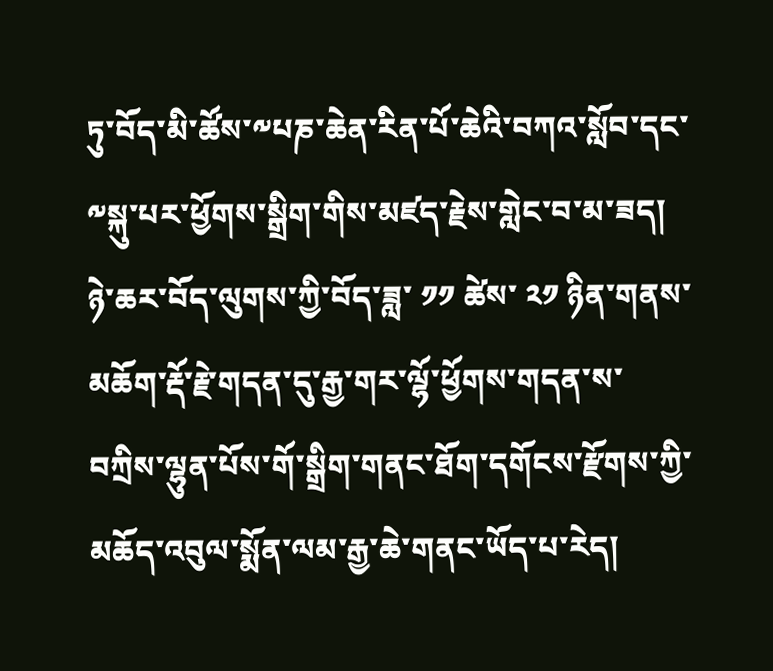ཏུ་བོད་མི་ཚོས་༸པཎ་ཆེན་རིན་པོ་ཆེའི་བཀའ་སློབ་དང་༸སྐུ་པར་ཕྱོགས་སྒྲིག་གིས་མཛད་རྗེས་གླེང་བ་མ་ཟད། ཉེ་ཆར་བོད་ལུགས་ཀྱི་བོད་ཟླ་ ༡༡ ཚེས་ ༢༡ ཉིན་གནས་མཆོག་རྡོ་རྗེ་གདན་དུ་རྒྱ་གར་ལྷོ་ཕྱོགས་གདན་ས་བཀྲིས་ལྷུན་པོས་གོ་སྒྲིག་གནང་ཐོག་དགོངས་རྫོགས་ཀྱི་མཆོད་འབུལ་སྨོན་ལམ་རྒྱ་ཆེ་གནང་ཡོད་པ་རེད།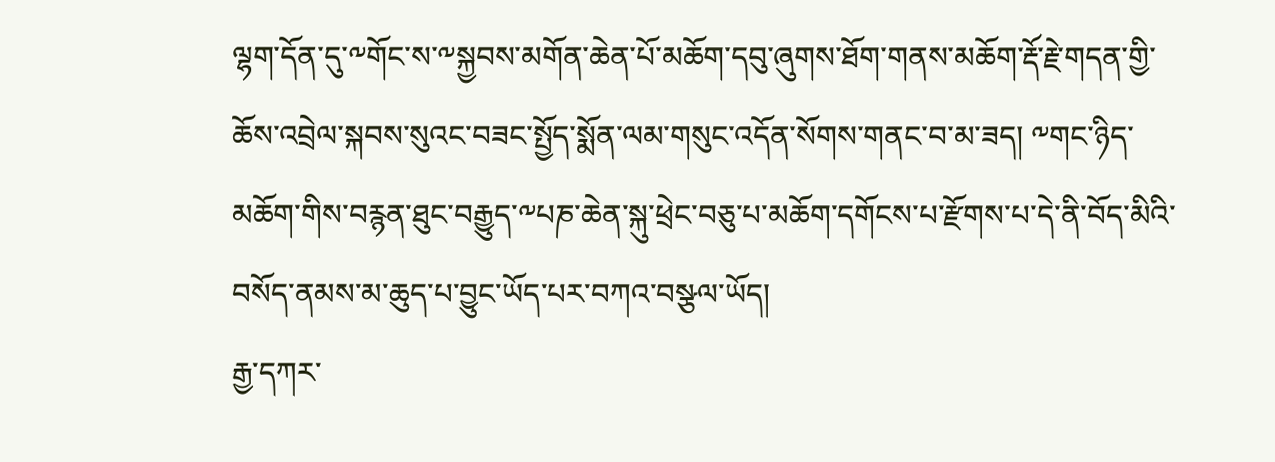ལྷག་དོན་དུ་༸གོང་ས་༸སྐྱབས་མགོན་ཆེན་པོ་མཆོག་དབུ་ཞུགས་ཐོག་གནས་མཆོག་རྡོ་རྗེ་གདན་གྱི་ཆོས་འབྲེལ་སྐབས་སུའང་བཟང་སྤྱོད་སྨོན་ལམ་གསུང་འདོན་སོགས་གནང་བ་མ་ཟད། ༸གང་ཉིད་མཆོག་གིས་བརྙན་ཐུང་བརྒྱུད་༸པཎ་ཆེན་སྐུ་ཕྲེང་བཅུ་པ་མཆོག་དགོངས་པ་རྫོགས་པ་དེ་ནི་བོད་མིའི་བསོད་ནམས་མ་ཆུད་པ་བྱུང་ཡོད་པར་བཀའ་བསྩལ་ཡོད།
རྒྱ་དཀར་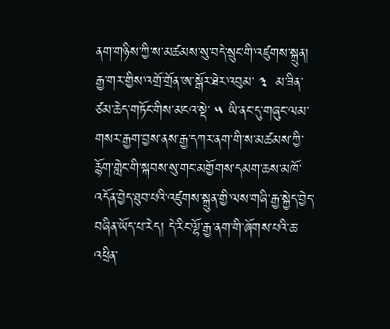ནག་གཉིས་ཀྱི་ས་མཚམས་སུ་བདེ་སྲུང་གི་འཛུགས་སྐྲུན།
རྒྱ་གར་གྱིས་འགྲོ་གྲོན་ཨ་སྒོར་ཐེར་འབུམ་ ༣  མ་ཟིན་ཙམ་ཆེད་གཏོང་གིས་མངའ་སྡེ་ ༥ ཡི་ནང་དུ་གཞུང་ལམ་གསར་རྒྱག་བྱས་ནས་རྒྱ་དཀར་ནག་གི་ས་མཚམས་ཀྱི་རྙོག་གླེང་གི་སྐབས་སུ་གང་མགྱོགས་དམག་ཆས་མཁོ་འདོན་བྱེད་ཐུབ་པའི་འཛུགས་སྐྲུན་གྱི་ལས་གཞི་རྒྱ་སྐྱེད་བྱེད་བཞིན་ཡོད་པ་རེད། དེ་རིང་ལྷོ་རྒྱ་ནག་གི་ཞོགས་པའི་ཆ་འཕྲིན་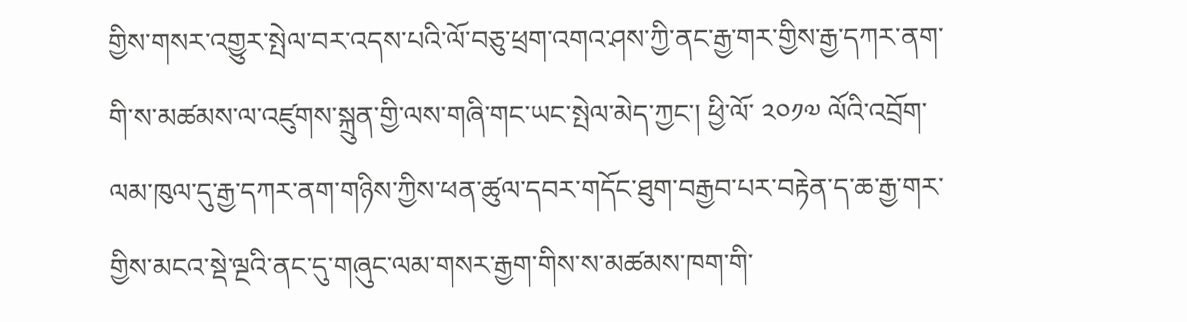གྱིས་གསར་འགྱུར་སྤེལ་བར་འདས་པའི་ལོ་བཅུ་ཕྲག་འགའ་ཤས་ཀྱི་ནང་རྒྱ་གར་གྱིས་རྒྱ་དཀར་ནག་གི་ས་མཚམས་ལ་འཛུགས་སྐྲུན་གྱི་ལས་གཞི་གང་ཡང་སྤེལ་མེད་ཀྱང་། ཕྱི་ལོ་ ༢༠༡༧ ལོའི་འབྲོག་ལམ་ཁུལ་དུ་རྒྱ་དཀར་ནག་གཉིས་ཀྱིས་ཕན་ཚུལ་དབར་གདོང་ཐུག་བརྒྱབ་པར་བརྟེན་ད་ཆ་རྒྱ་གར་གྱིས་མངའ་སྡེ་ལྔའི་ནང་དུ་གཞུང་ལམ་གསར་རྒྱག་གིས་ས་མཚམས་ཁག་གི་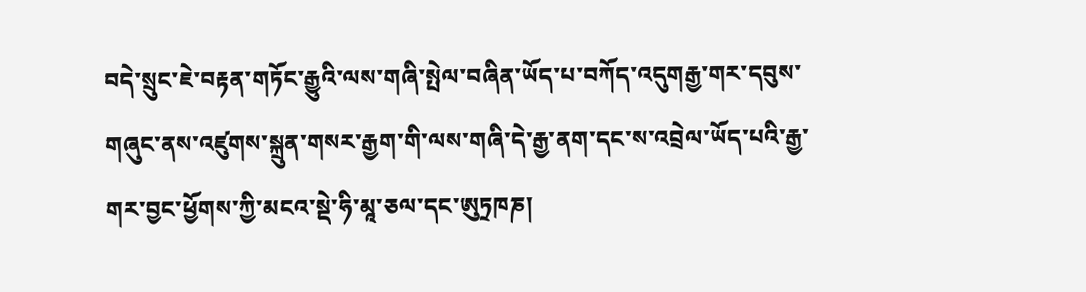བདེ་སྲུང་ཇེ་བརྟན་གཏོང་རྒྱུའི་ལས་གཞི་སྤེལ་བཞིན་ཡོད་པ་བཀོད་འདུགརྒྱ་གར་དབུས་གཞུང་ནས་འཛུགས་སྐྲུན་གསར་རྒྱག་གི་ལས་གཞི་དེ་རྒྱ་ནག་དང་ས་འབྲེལ་ཡོད་པའི་རྒྱ་གར་བྱང་ཕྱོགས་ཀྱི་མངའ་སྡེ་ཧི་མཱ་ཅལ་དང་ཨུཏྲཁཎ།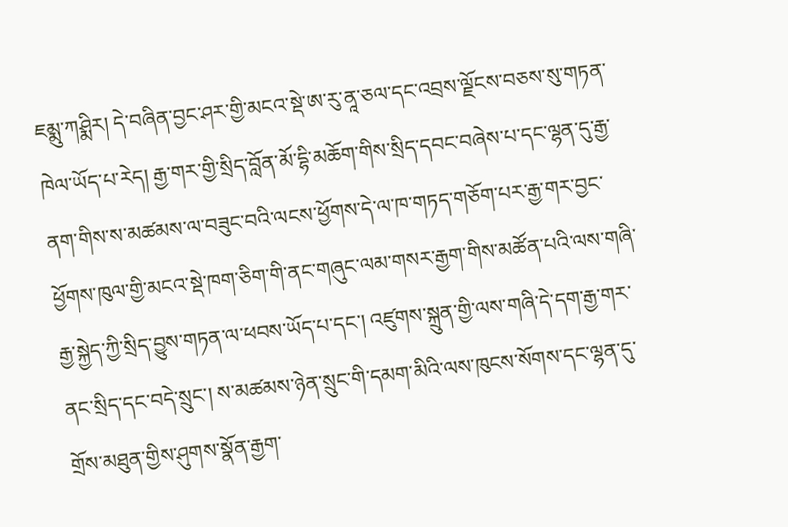ཇམྨུ་ཀཤྨིར། དེ་བཞིན་བྱང་ཤར་གྱི་མངའ་སྡེ་ཨ་རུ་ནཱ་ཅལ་དང་འབྲས་ལྗོངས་བཅས་སུ་གཏན་ཁེལ་ཡོད་པ་རེད། རྒྱ་གར་གྱི་སྲིད་བློན་མོ་དྷི་མཆོག་གིས་སྲིད་དབང་བཞེས་པ་དང་ལྷན་དུ་རྒྱ་ནག་གིས་ས་མཚམས་ལ་བཟུང་བའི་ལངས་ཕྱོགས་དེ་ལ་ཁ་གཏད་གཅོག་པར་རྒྱ་གར་བྱང་ཕྱོགས་ཁུལ་གྱི་མངའ་སྡེ་ཁག་ཅིག་གི་ནང་གཞུང་ལམ་གསར་རྒྱག་གིས་མཚོན་པའི་ལས་གཞི་རྒྱ་སྐྱེད་ཀྱི་སྲིད་བྱུས་གཏན་ལ་ཕབས་ཡོད་པ་དང་། འཛུགས་སྐྲུན་གྱི་ལས་གཞི་དེ་དག་རྒྱ་གར་ནང་སྲིད་དང་བདེ་སྲུང་། ས་མཚམས་ཉེན་སྲུང་གི་དམག་མིའི་ལས་ཁུངས་སོགས་དང་ལྷན་དུ་གྲོས་མཐུན་གྱིས་ཤུགས་སྣོན་རྒྱག་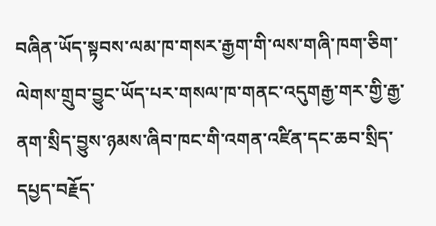བཞིན་ཡོད་སྟབས་ལམ་ཁ་གསར་རྒྱག་གི་ལས་གཞི་ཁག་ཅིག་ལེགས་གྲུབ་བྱུང་ཡོད་པར་གསལ་ཁ་གནང་འདུགརྒྱ་གར་གྱི་རྒྱ་ནག་སྲིད་བྱུས་ཉམས་ཞིབ་ཁང་གི་འགན་འཛིན་དང་ཆབ་སྲིད་དཔྱད་བརྗོད་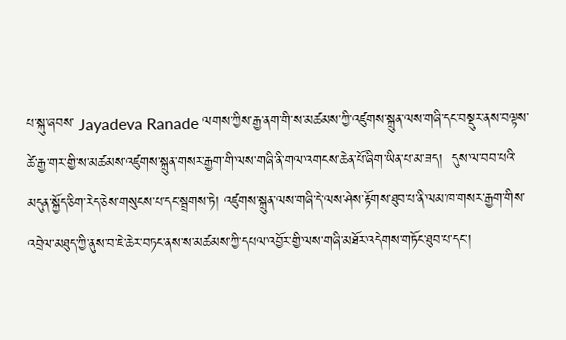པ་སྐུ་ཞབས་ Jayadeva Ranade ལགས་ཀྱིས་རྒྱ་ནག་གི་ས་མཚམས་ཀྱི་འཛུགས་སྐྲུན་ལས་གཞི་དང་བསྡུར་ནས་བལྟས་ཚེ་རྒྱ་གར་གྱི་ས་མཚམས་འཛུགས་སྐྲུན་གསར་རྒྱག་གི་ལས་གཞི་ནི་གལ་འགངས་ཆེན་པོ་ཞིག་ཡིན་པ་མ་ཟད།  དུས་ལ་བབ་པའི་མདུན་སྐྱོད་ཅིག་རེད་ཅེས་གསུངས་པ་དང་སྦྲགས་ཏེ། འཛུགས་སྐྲུན་ལས་གཞི་དེ་ལས་ཤེས་རྟོགས་ཐུབ་པ་ནི་ལམ་ཁ་གསར་རྒྱག་གིས་འབྲེལ་མཐུད་ཀྱི་ནུས་བ་ཇེ་ཆེར་བཏང་ནས་ས་མཚམས་ཀྱི་དཔལ་འབྱོར་གྱི་ལས་གཞི་མཐོར་འདེགས་གཏོང་ཐུབ་པ་དང་།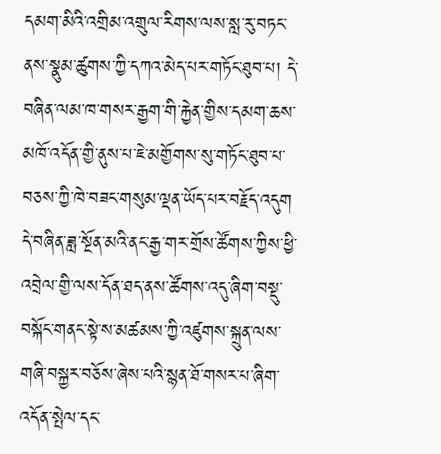དམག་མིའི་འགྲིམ་འགྲུལ་རིགས་ལས་སླ་རུ་བཏང་ནས་སྣུམ་ཚུགས་ཀྱི་དཀའ་མེད་པར་གཏོང་ཐུབ་པ། དེ་བཞིན་ལམ་ཁ་གསར་རྒྱག་གི་རྐྱེན་གྱིས་དམག་ཆས་མཁོ་འདོན་གྱི་ནུས་པ་ཇེ་མགྱོགས་སུ་གཏོང་ཐུབ་པ་བཅས་ཀྱི་ཁེ་བཟང་གསུམ་ལྡན་ཡོད་པར་བརྗོད་འདུག དེ་བཞིན་ཟླ་སྔོན་མའི་ནང་རྒྱ་གར་གྲོས་ཚོགས་ཀྱིས་ཕྱི་འབྲེལ་གྱི་ལས་དོན་ཐད་ནས་ཚོགས་འདུ་ཞིག་བསྡུ་བསྐོང་གནང་སྟེ་ས་མཚམས་ཀྱི་འཛུགས་སྐྲུན་ལས་གཞི་བསྐྱར་བཅོས་ཞེས་པའི་སྙན་ཐོ་གསར་པ་ཞིག་འདོན་སྤེལ་དང་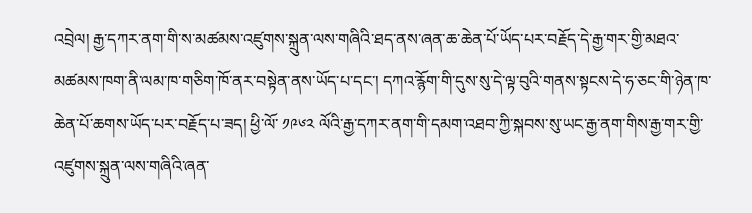འབྲེལ། རྒྱ་དཀར་ནག་གི་ས་མཚམས་འཛུགས་སྐྲུན་ལས་གཞིའི་ཐད་ནས་ཞན་ཆ་ཆེན་པོ་ཡོད་པར་བརྗོད་དེ་རྒྱ་གར་གྱི་མཐའ་མཚམས་ཁག་ནི་ལམ་ཁ་གཅིག་ཁོ་ནར་བསྟེན་ནས་ཡོད་པ་དང་། དཀའ་རྙོག་གི་དུས་སུ་དེ་ལྟ་བུའི་གནས་སྟངས་དེ་ཧ་ཅང་གི་ཉེན་ཁ་ཆེན་པོ་ཆགས་ཡོད་པར་བརྗོད་པ་ཟད། ཕྱི་ལོ་ ༡༩༦༢ ལོའི་རྒྱ་དཀར་ནག་གི་དམག་འཐབ་ཀྱི་སྐབས་སུ་ཡང་རྒྱ་ནག་གིས་རྒྱ་གར་གྱི་འཛུགས་སྐྲུན་ལས་གཞིའི་ཞན་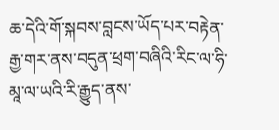ཆ་དེའི་གོ་སྐབས་བླངས་ཡོད་པར་བརྟེན་རྒྱ་གར་ནས་བདུན་ཕྲག་བཞིའི་རིང་ལ་ཧི་མཱ་ལ་ཡའི་རི་རྒྱུད་ནས་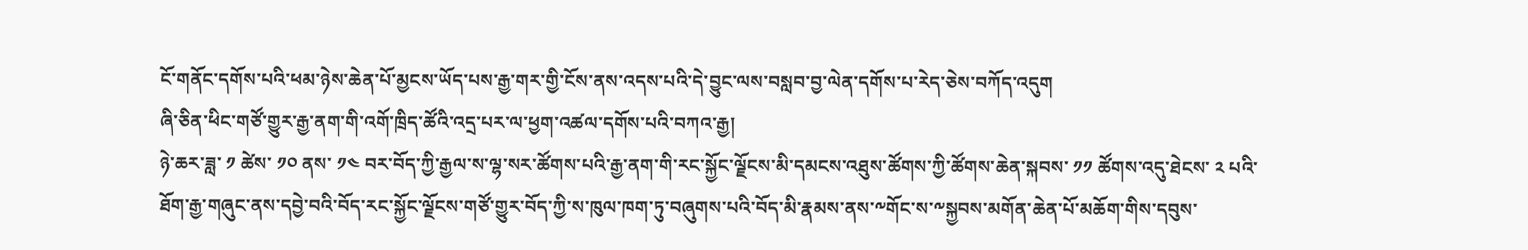ངོ་གནོང་དགོས་པའི་ཕམ་ཉེས་ཆེན་པོ་མྱངས་ཡོད་པས་རྒྱ་གར་གྱི་ངོས་ནས་འདས་པའི་དེ་བྱུང་ལས་བསླབ་བྱ་ལེན་དགོས་པ་རེད་ཅེས་བཀོད་འདུག
ཞི་ཅིན་ཕིང་གཙོ་གྱུར་རྒྱ་ནག་གི་འགོ་ཁྲིད་ཚོའི་འདྲ་པར་ལ་ཕྱག་འཚལ་དགོས་པའི་བཀའ་རྒྱ།
ཉེ་ཆར་ཟླ་ ༡ ཚེས་ ༡༠ ནས་ ༡༤ བར་བོད་ཀྱི་རྒྱལ་ས་ལྷ་སར་ཚོགས་པའི་རྒྱ་ནག་གི་རང་སྐྱོང་ལྗོངས་མི་དམངས་འཐུས་ཚོགས་ཀྱི་ཚོགས་ཆེན་སྐབས་ ༡༡ ཚོགས་འདུ་ཐེངས་ ༢ པའི་ཐོག་རྒྱ་གཞུང་ནས་དབྱེ་བའི་བོད་རང་སྐྱོང་ལྗོངས་གཙོ་གྱུར་བོད་ཀྱི་ས་ཁུལ་ཁག་ཏུ་བཞུགས་པའི་བོད་མི་རྣམས་ནས་༸གོང་ས་༸སྐྱབས་མགོན་ཆེན་པོ་མཆོག་གིས་དབུས་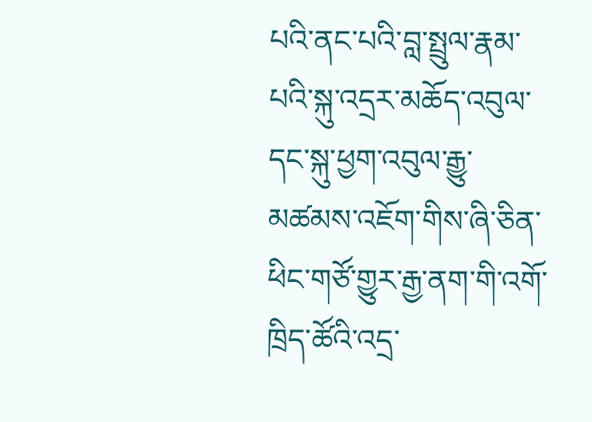པའི་ནང་པའི་བླ་སྤྲུལ་རྣམ་པའི་སྐུ་འདྲར་མཆོད་འབུལ་དང་སྐུ་ཕྱག་འབུལ་རྒྱུ་མཚམས་འཇོག་གིས་ཞི་ཅིན་ཕིང་གཙོ་གྱུར་རྒྱ་ནག་གི་འགོ་ཁྲིད་ཚོའི་འདྲ་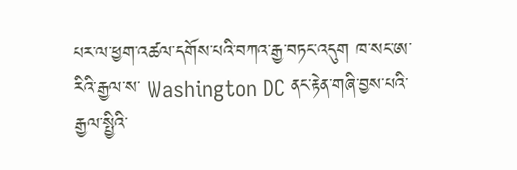པར་ལ་ཕྱག་འཚལ་དགོས་པའི་བཀའ་རྒྱ་བཏང་འདུག ཁ་སང་ཨ་རིའི་རྒྱལ་ས་ Washington DC ནང་རྟེན་གཞི་བྱས་པའི་རྒྱལ་སྤྱིའི་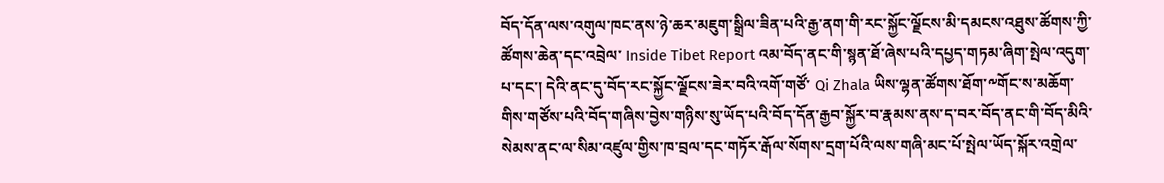བོད་དོན་ལས་འགུལ་ཁང་ནས་ཉེ་ཆར་མཇུག་སྒྲིལ་ཟིན་པའི་རྒྱ་ནག་གི་རང་སྐྱོང་ལྗོངས་མི་དམངས་འཐུས་ཚོགས་ཀྱི་ཚོགས་ཆེན་དང་འབྲེལ་ Inside Tibet Report འམ་བོད་ནང་གི་སྙན་ཐོ་ཞེས་པའི་དཔྱད་གཏམ་ཞིག་སྤེལ་འདུག་པ་དང་། དེའི་ནང་དུ་བོད་རང་སྐྱོང་ལྗོངས་ཟེར་བའི་འགོ་གཙོ་ Qi Zhala ཡིས་ལྷན་ཚོགས་ཐོག་༸གོང་ས་མཆོག་གིས་གཙོས་པའི་བོད་གཞིས་བྱེས་གཉིས་སུ་ཡོད་པའི་བོད་དོན་རྒྱབ་སྐྱོར་བ་རྣམས་ནས་ད་བར་བོད་ནང་གི་བོད་མིའི་སེམས་ནང་ལ་སིམ་འཛུལ་གྱིས་ཁ་བྲལ་དང་གཏོར་རྒོལ་སོགས་དྲག་པོའི་ལས་གཞི་མང་པོ་སྤེལ་ཡོད་སྐོར་འགྲེལ་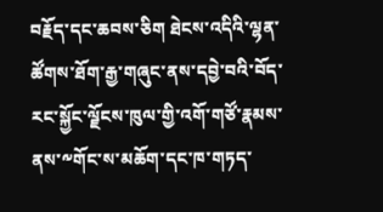བརྗོད་དང་ཆབས་ཅིག ཐེངས་འདིའི་ལྷན་ཚོགས་ཐོག་རྒྱ་གཞུང་ནས་དབྱེ་བའི་བོད་རང་སྐྱོང་ལྗོངས་ཁུལ་གྱི་འགོ་གཙོ་རྣམས་ནས་༸གོང་ས་མཆོག་དང་ཁ་གཏད་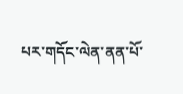པར་གདོང་ལེན་ནན་པོ་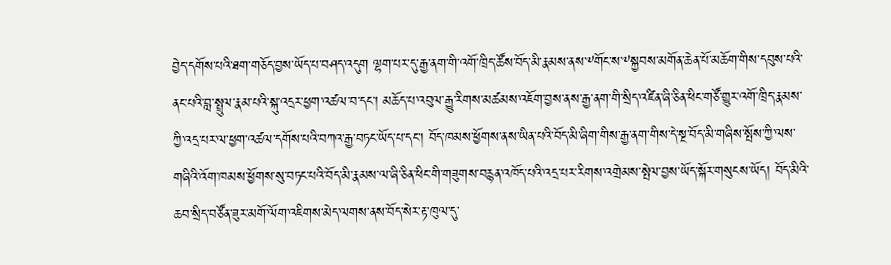བྱེད་དགོས་པའི་ཐག་གཅོད་བྱས་ཡོད་པ་བཤད་འདུག ལྷག་པར་དུ་རྒྱ་ནག་གི་འགོ་ཁྲིད་ཚོས་བོད་མི་རྣམས་ནས་༸གོང་ས་༸སྐྱབས་མགོན་ཆེན་པོ་མཆོག་གིས་དབུས་པའི་ནང་པའི་བླ་སྤྲུལ་རྣམ་པའི་སྐུ་འདྲར་ཕྱག་འཚལ་བ་དང་། མཆོད་པ་འབུལ་རྒྱུ་རིགས་མཚམས་འཇོག་བྱས་ནས་རྒྱ་ནག་གི་སྲིད་འཛིན་ཞི་ཅིན་ཕིང་གཙོ་གྱུར་འགོ་ཁྲིད་རྣམས་ཀྱི་འདྲ་པར་ལ་ཕྱག་འཚལ་དགོས་པའི་བཀའ་རྒྱ་བཏང་ཡོད་པ་དང་། བོད་ཁམས་ཕྱོགས་ནས་ཡིན་པའི་བོད་མི་ཞིག་གིས་རྒྱ་ནག་གིས་དེ་སྔ་བོད་མི་གཞིས་སྤོས་ཀྱི་ལས་གཞིའི་འོག་ཁམས་ཕྱོགས་སུ་བཏང་པའི་བོད་མི་རྣམས་ལ་ཞི་ཅིན་ཕིང་གི་གཟུགས་བརྙན་འཁོད་པའི་འདྲ་པར་རིགས་འགྲེམས་སྤེལ་བྱས་ཡོད་སྐོར་གསུངས་ཡོད། བོད་མིའི་ཆབ་སྲིད་བཙོན་ཟུར་མགོ་ལོག་འཇིགས་མེད་ལགས་ནས་བོད་སེར་རྟ་ཁུལ་དུ་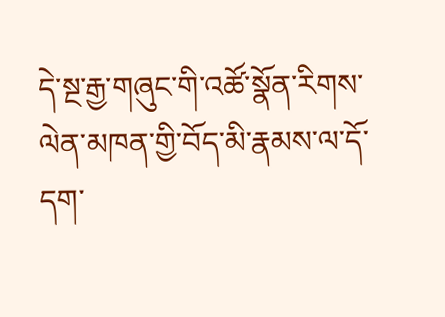དེ་སྔ་རྒྱ་གཞུང་གི་འཚོ་སྣོན་རིགས་ལེན་མཁན་གྱི་བོད་མི་རྣམས་ལ་དོ་དག་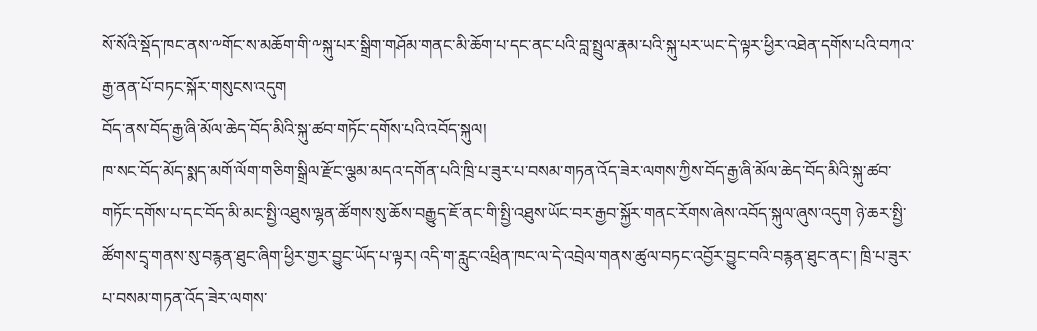སོ་སོའི་སྡོད་ཁང་ནས་༸གོང་ས་མཆོག་གི་༸སྐུ་པར་སྒྲིག་གཤོམ་གནང་མི་ཆོག་པ་དང་ནང་པའི་བླ་སྤྲུལ་རྣམ་པའི་སྐུ་པར་ཡང་དེ་ལྟར་ཕྱིར་འཐེན་དགོས་པའི་བཀའ་རྒྱ་ནན་པོ་བཏང་སྐོར་གསུངས་འདུག
བོད་ནས་བོད་རྒྱ་ཞི་མོལ་ཆེད་བོད་མིའི་སྐུ་ཚབ་གཏོང་དགོས་པའི་འབོད་སྐུལ།
ཁ་སང་བོད་མོད་སྨད་མགོ་ལོག་གཅིག་སྒྲིལ་རྫོང་ལྕམ་མདའ་དགོན་པའི་ཁྲི་པ་ཟུར་པ་བསམ་གཏན་འོད་ཟེར་ལགས་ཀྱིས་བོད་རྒྱ་ཞི་མོལ་ཆེད་བོད་མིའི་སྐུ་ཚབ་གཏོང་དགོས་པ་དང་བོད་མི་མང་སྤྱི་འཐུས་ལྷན་ཚོགས་སུ་ཆོས་བརྒྱུད་ཇོ་ནང་གི་སྤྱི་འཐུས་ཡོང་བར་རྒྱབ་སྐྱོར་གནང་རོགས་ཞེས་འབོད་སྐུལ་ཞུས་འདུག ཉེ་ཆར་སྤྱི་ཚོགས་དྲྭ་གནས་སུ་བརྙན་ཐུང་ཞིག་ཕྱིར་གྱར་བྱུང་ཡོད་པ་ལྟར། འདི་ག་རླུང་འཕྲིན་ཁང་ལ་དེ་འབྲེལ་གནས་ཚུལ་བཏང་འབྱོར་བྱུང་བའི་བརྙན་ཐུང་ནང་། ཁྲི་པ་ཟུར་པ་བསམ་གཏན་འོད་ཟེར་ལགས་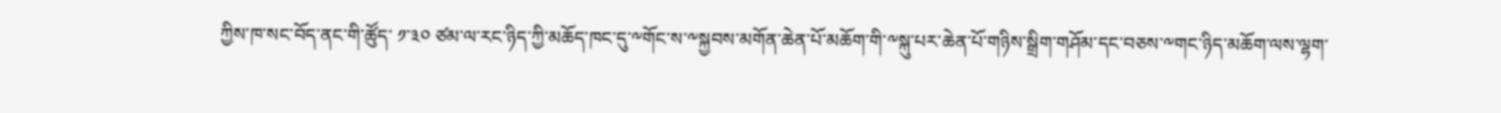ཀྱིས་ཁ་སང་བོད་ནང་གི་ཚོུད་ ༡་༣༠ ཙམ་ལ་རང་ཉིད་ཀྱི་མཆོད་ཁང་དུ་༸གོང་ས་༸སྐྱབས་མགོན་ཆེན་པོ་མཆོག་གི་༸སྐུ་པར་ཆེན་པོ་གཉིས་སྒྲིག་གཤོམ་དང་བཅས་༸གང་ཉིད་མཆོག་ལས་ལྷག་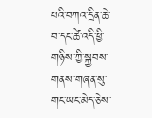པའི་བཀའ་དྲིན་ཆེ་བ་དང་ཚེ་འདི་ཕྱི་གཉིས་ཀྱི་སྐྱབས་གནས་གཞན་སུ་གང་ཡང་མེད་ཅེས་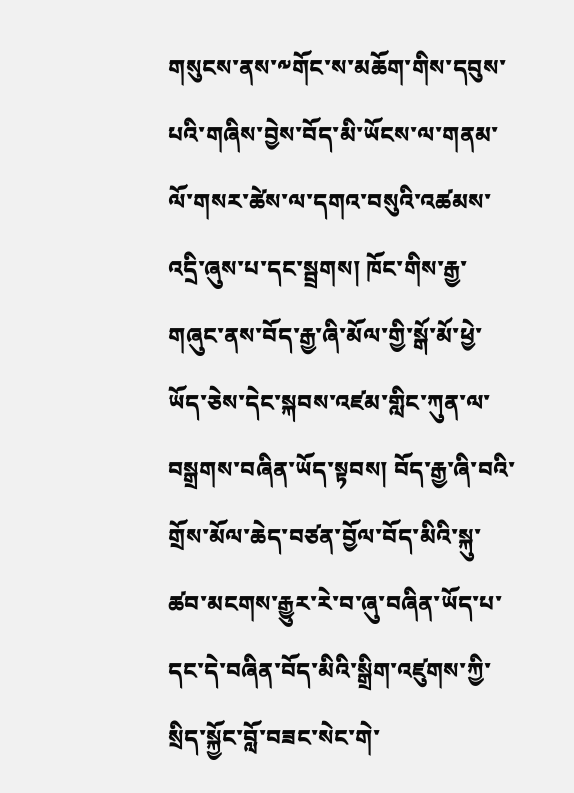གསུངས་ནས་༸གོང་ས་མཆོག་གིས་དབུས་པའི་གཞིས་བྱེས་བོད་མི་ཡོངས་ལ་གནམ་ལོ་གསར་ཚེས་ལ་དགའ་བསུའི་འཚམས་འདྲི་ཞུས་པ་དང་སྦྲགས། ཁོང་གིས་རྒྱ་གཞུང་ནས་བོད་རྒྱ་ཞི་མོལ་གྱི་སྒོ་མོ་ཕྱེ་ཡོད་ཅེས་དེང་སྐབས་འཛམ་གླིང་ཀུན་ལ་བསྒྲགས་བཞིན་ཡོད་སྟབས། བོད་རྒྱ་ཞི་བའི་གྲོས་མོལ་ཆེད་བཙན་བྱོལ་བོད་མིའི་སྐུ་ཚབ་མངགས་རྒྱུར་རེ་བ་ཞུ་བཞིན་ཡོད་པ་དང་དེ་བཞིན་བོད་མིའི་སྒྲིག་འཛུགས་ཀྱི་སྲིད་སྐྱོང་བློ་བཟང་སེང་གེ་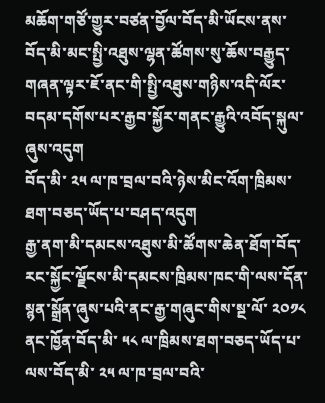མཆོག་གཙོ་གྱུར་བཙན་བྱོལ་བོད་མི་ཡོངས་ནས་བོད་མི་མང་སྤྱི་འཐུས་ལྷན་ཚོགས་སུ་ཆོས་བརྒྱུད་གཞན་ལྟར་ཇོ་ནང་གི་སྤྱི་འཐུས་གཉིས་འདི་ལོར་བདམ་དགོས་པར་རྒྱབ་སྐྱོར་གནང་རྒྱུའི་འབོད་སྐུལ་ཞུས་འདུག
བོད་མི་ ༢༥ ལ་ཁ་བྲལ་བའི་ཉེས་མིང་འོག་ཁྲིམས་ཐག་བཅད་ཡོད་པ་བཤད་འདུག
རྒྱ་ནག་མི་དམངས་འཐུས་མི་ཚོགས་ཆེན་ཐོག་བོད་རང་སྐྱོང་ལྗོངས་མི་དམངས་ཁྲིམས་ཁང་གི་ལས་དོན་སྙན་སྒྲོན་ཞུས་པའི་ནང་རྒྱ་གཞུང་གིས་སྔ་ལོ་ ༢༠༡༨ ནང་ཁྱོན་བོད་མི་ ༥༨ ལ་ཁྲིམས་ཐག་བཅད་ཡོད་པ་ལས་བོད་མི་ ༢༥ ལ་ཁ་བྲལ་བའི་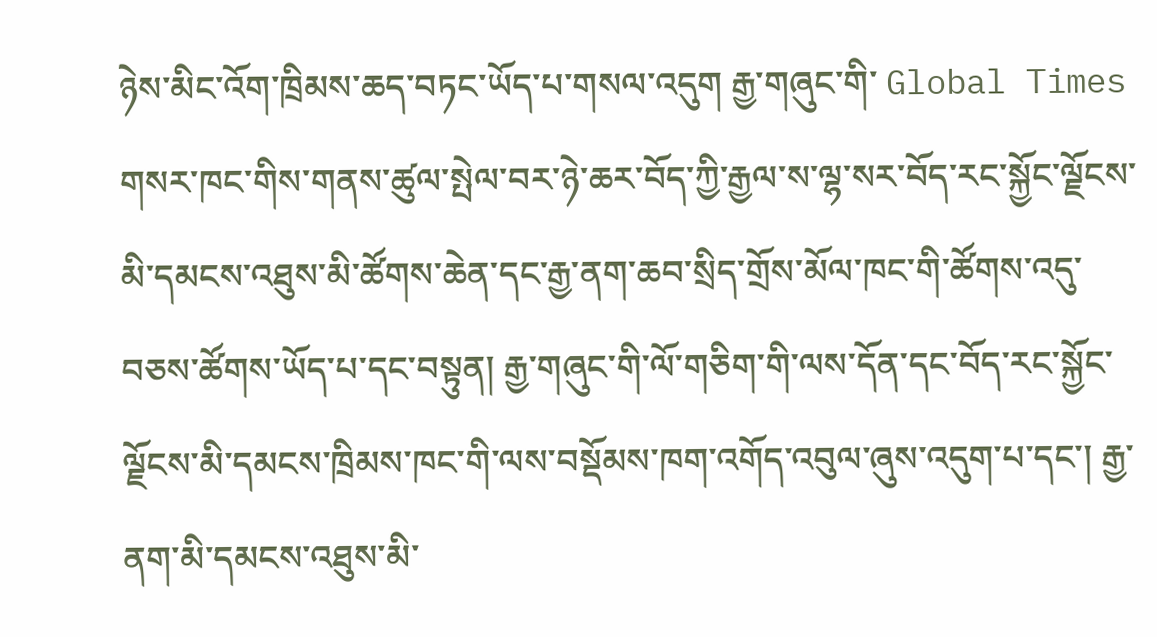ཉེས་མིང་འོག་ཁྲིམས་ཆད་བཏང་ཡོད་པ་གསལ་འདུག རྒྱ་གཞུང་གི་ Global Times གསར་ཁང་གིས་གནས་ཚུལ་སྤེལ་བར་ཉེ་ཆར་བོད་ཀྱི་རྒྱལ་ས་ལྷ་སར་བོད་རང་སྐྱོང་ལྗོངས་མི་དམངས་འཐུས་མི་ཚོགས་ཆེན་དང་རྒྱ་ནག་ཆབ་སྲིད་གྲོས་མོལ་ཁང་གི་ཚོགས་འདུ་བཅས་ཚོགས་ཡོད་པ་དང་བསྟུན། རྒྱ་གཞུང་གི་ལོ་གཅིག་གི་ལས་དོན་དང་བོད་རང་སྐྱོང་ལྗོངས་མི་དམངས་ཁྲིམས་ཁང་གི་ལས་བསྡོམས་ཁག་འགོད་འབུལ་ཞུས་འདུག་པ་དང་། རྒྱ་ནག་མི་དམངས་འཐུས་མི་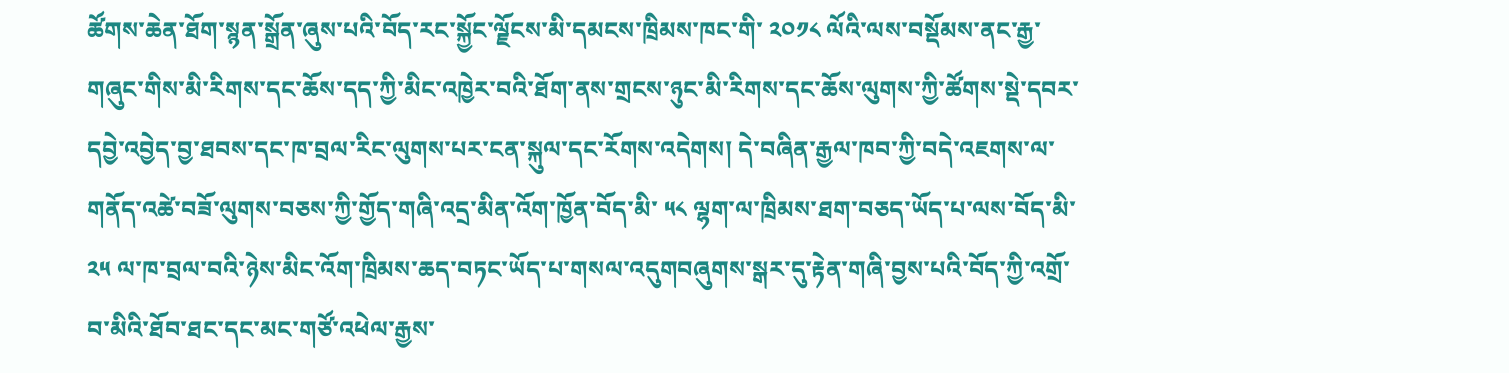ཚོགས་ཆེན་ཐོག་སྙན་སྒྲོན་ཞུས་པའི་བོད་རང་སྐྱོང་ལྗོངས་མི་དམངས་ཁྲིམས་ཁང་གི་ ༢༠༡༨ ལོའི་ལས་བསྡོམས་ནང་རྒྱ་གཞུང་གིས་མི་རིགས་དང་ཆོས་དད་ཀྱི་མིང་འཁྱེར་བའི་ཐོག་ནས་གྲངས་ཉུང་མི་རིགས་དང་ཆོས་ལུགས་ཀྱི་ཚོགས་སྡེ་དབར་དབྱེ་འབྱེད་བྱ་ཐབས་དང་ཁ་བྲལ་རིང་ལུགས་པར་ངན་སྐུལ་དང་རོགས་འདེགས། དེ་བཞིན་རྒྱལ་ཁབ་ཀྱི་བདེ་འཇགས་ལ་གནོད་འཚེ་བཟོ་ལུགས་བཅས་ཀྱི་གྱོད་གཞི་འདྲ་མིན་འོག་ཁྱོན་བོད་མི་ ༥༨ ལྷག་ལ་ཁྲིམས་ཐག་བཅད་ཡོད་པ་ལས་བོད་མི་ ༢༥ ལ་ཁ་བྲལ་བའི་ཉེས་མིང་འོག་ཁྲིམས་ཆད་བཏང་ཡོད་པ་གསལ་འདུགབཞུགས་སྒར་དུ་རྟེན་གཞི་བྱས་པའི་བོད་ཀྱི་འགྲོ་བ་མིའི་ཐོབ་ཐང་དང་མང་གཙོ་འཕེལ་རྒྱས་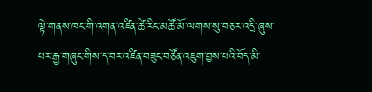ལྟེ་གནས་ཁང་གི་འགན་འཛིན་ཚེ་རིང་མཚོ་མོ་ལགས་སུ་བཅར་འདྲི་ཞུས་པར་རྒྱ་གཞུང་གིས་ད་བར་འཛིན་བཟུང་བཙོན་འཇུག་བྱས་པའི་བོད་མི་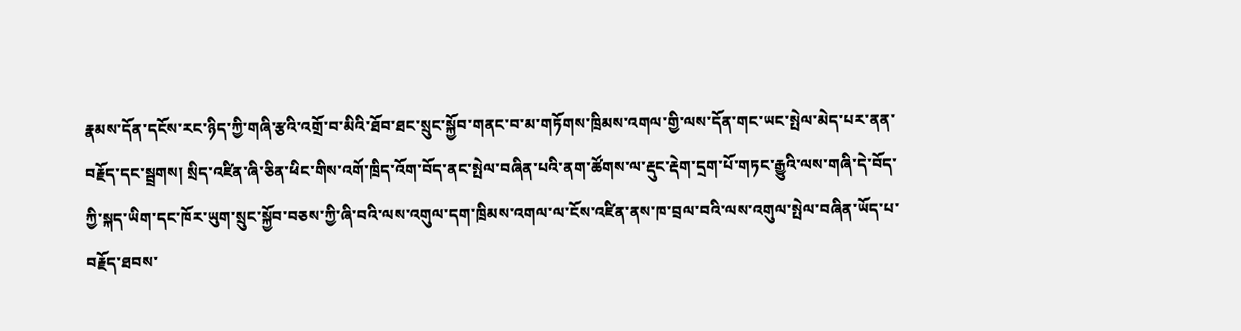རྣམས་དོན་དངོས་རང་ཉིད་ཀྱི་གཞི་རྩའི་འགྲོ་བ་མིའི་ཐོབ་ཐང་སྲུང་སྐྱོབ་གནང་བ་མ་གཏོགས་ཁྲིམས་འགལ་གྱི་ལས་དོན་གང་ཡང་སྤེལ་མེད་པར་ནན་བརྗོད་དང་སྦྲགས། སྲིད་འཛིན་ཞི་ཅིན་ཕིང་གིས་འགོ་ཁྲིད་འོག་བོད་ནང་སྤེལ་བཞིན་པའི་ནག་ཚོགས་ལ་རྡུང་རྡེག་དྲག་པོ་གཏང་རྒྱུའི་ལས་གཞི་དེ་བོད་ཀྱི་སྐད་ཡིག་དང་ཁོར་ཡུག་སྲུང་སྐྱོབ་བཅས་ཀྱི་ཞི་བའི་ལས་འགུལ་དག་ཁྲིམས་འགལ་ལ་ངོས་འཛིན་ནས་ཁ་བྲལ་བའི་ལས་འགུལ་སྤེལ་བཞིན་ཡོད་པ་བརྗོད་ཐབས་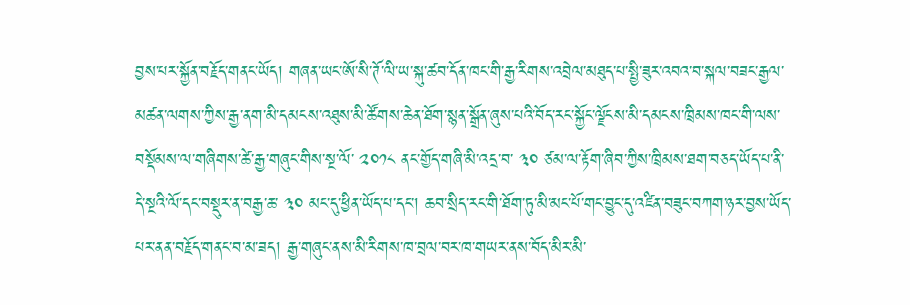བྱས་པར་སྐྱོན་བརྗོད་གནང་ཡོད། གཞན་ཡང་ཨོ་སི་ཊོ་ལི་ཡ་སྐུ་ཚབ་དོན་ཁང་གི་རྒྱ་རིགས་འབྲེལ་མཐུད་པ་སྤྱི་ཟུར་འབའ་བ་སྐལ་བཟང་རྒྱལ་མཚན་ལགས་ཀྱིས་རྒྱ་ནག་མི་དམངས་འཐུས་མི་ཚོགས་ཆེན་ཐོག་སྙན་སྒྲོན་ཞུས་པའི་བོད་རང་སྐྱོང་ལྗོངས་མི་དམངས་ཁྲིམས་ཁང་གི་ལས་བསྡོམས་ལ་གཞིགས་ཚེ་རྒྱ་གཞུང་གིས་སྔ་ལོ་ ༢༠༡༨ ནང་གྱོད་གཞི་མི་འདྲ་བ་ ༣༠ ཙམ་ལ་རྟོག་ཞིབ་ཀྱིས་ཁྲིམས་ཐག་བཅད་ཡོད་པ་ནི་དེ་སྔའི་ལོ་དང་བསྡུར་ན་བརྒྱ་ཆ་ ༣༠ མང་དུ་ཕྱིན་ཡོད་པ་དང་། ཆབ་སྲིད་རང་གི་ཐོག་ཏུ་མི་མང་པོ་གང་བྱུང་དུ་འཛིན་བཟུང་བཀག་ཉར་བྱས་ཡོད་པར་ནན་བརྗོད་གནང་བ་མ་ཟད། རྒྱ་གཞུང་ནས་མི་རིགས་ཁ་བྲལ་བར་ཁ་གཡར་ནས་བོད་མིར་མི་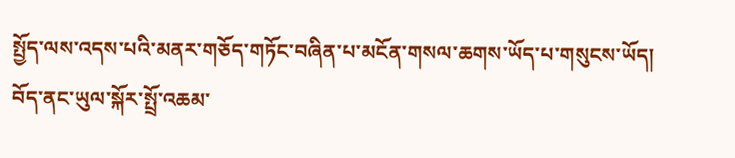སྤྱོད་ལས་འདས་པའི་མནར་གཅོད་གཏོང་བཞིན་པ་མངོན་གསལ་ཆགས་ཡོད་པ་གསུངས་ཡོད།
བོད་ནང་ཡུལ་སྐོར་སྤྲོ་འཆམ་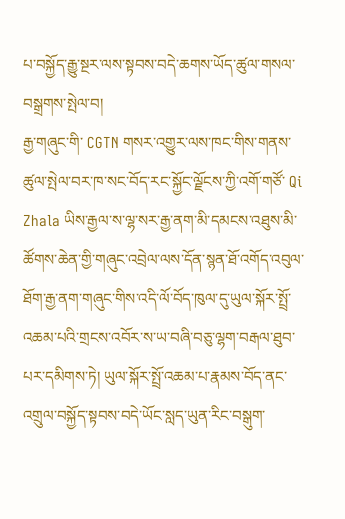པ་བསྐྱོད་རྒྱུ་སྔར་ལས་སྟབས་བདེ་ཆགས་ཡོད་ཚུལ་གསལ་བསྒྲགས་སྤེལ་བ།
རྒྱ་གཞུང་གི་ CGTN གསར་འགྱུར་ལས་ཁང་གིས་གནས་ཚུལ་སྤེལ་བར་ཁ་སང་བོད་རང་སྐྱོང་ལྗོངས་ཀྱི་འགོ་གཙོ་ Qi Zhala ཡིས་རྒྱལ་ས་ལྷ་སར་རྒྱ་ནག་མི་དམངས་འཐུས་མི་ཚོགས་ཆེན་གྱི་གཞུང་འབྲེལ་ལས་དོན་སྙན་ཐོ་འགོད་འབུལ་ཐོག་རྒྱ་ནག་གཞུང་གིས་འདི་ལོ་བོད་ཁུལ་དུ་ཡུལ་སྐོར་སྤྲོ་འཆམ་པའི་གྲངས་འབོར་ས་ཡ་བཞི་བཅུ་ལྷག་བརྒལ་ཐུབ་པར་དམིགས་ཏེ། ཡུལ་སྐོར་སྤྲོ་འཆམ་པ་རྣམས་བོད་ནང་འགྲུལ་བསྐྱོད་སྟབས་བདེ་ཡོང་སླད་ཡུན་རིང་བསྒུག་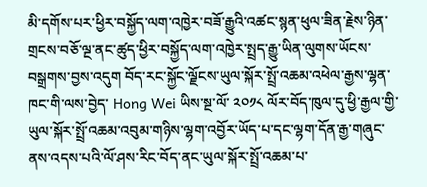མི་དགོས་པར་ཕྱིར་བསྐྱོད་ལག་འཁྱེར་བཟོ་རྒྱུའི་འཚང་སྙན་ཕུལ་ཟིན་རྗེས་ཉིན་གྲངས་བཅོ་ལྔ་ནང་ཚུད་ཕྱིར་བསྐྱོད་ལག་འཁྱེར་སྤྲད་རྒྱུ་ཡིན་ལུགས་ཡོངས་བསྒྲགས་བྱས་འདུག བོད་རང་སྐྱོང་ལྗོངས་ཡུལ་སྐོར་སྤྲོ་འཆམ་འཕེལ་རྒྱས་ལྷན་ཁང་གི་ལས་བྱེད་ Hong Wei ཡིས་སྔ་ལོ་ ༢༠༡༨ ལོར་བོད་ཁུལ་དུ་ཕྱི་རྒྱལ་གྱི་ཡུལ་སྐོར་སྤྲོ་འཆམ་འབུམ་གཉིས་ལྷག་འབྱོར་ཡོད་པ་དང་ལྷག་དོན་རྒྱ་གཞུང་ནས་འདས་པའི་ལོ་ཤས་རིང་བོད་ནང་ཡུལ་སྐོར་སྤྲོ་འཆམ་པ་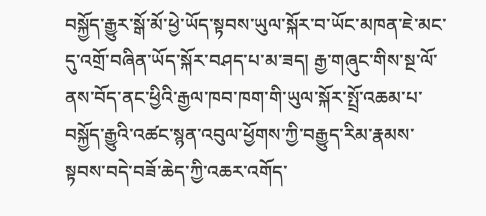བསྐྱོད་རྒྱུར་སྒོ་མོ་ཕྱེ་ཡོད་སྟབས་ཡུལ་སྐོར་བ་ཡོང་མཁན་ཇེ་མང་དུ་འགྲོ་བཞིན་ཡོད་སྐོར་བཤད་པ་མ་ཟད། རྒྱ་གཞུང་གིས་སྔ་ལོ་ནས་བོད་ནང་ཕྱིའི་རྒྱལ་ཁབ་ཁག་གི་ཡུལ་སྐོར་སྤྲོ་འཆམ་པ་བསྐྱོད་རྒྱུའི་འཚང་སྙན་འབུལ་ཕྱོགས་ཀྱི་བརྒྱུད་རིམ་རྣམས་སྟབས་བདེ་བཟོ་ཆེད་ཀྱི་འཆར་འགོད་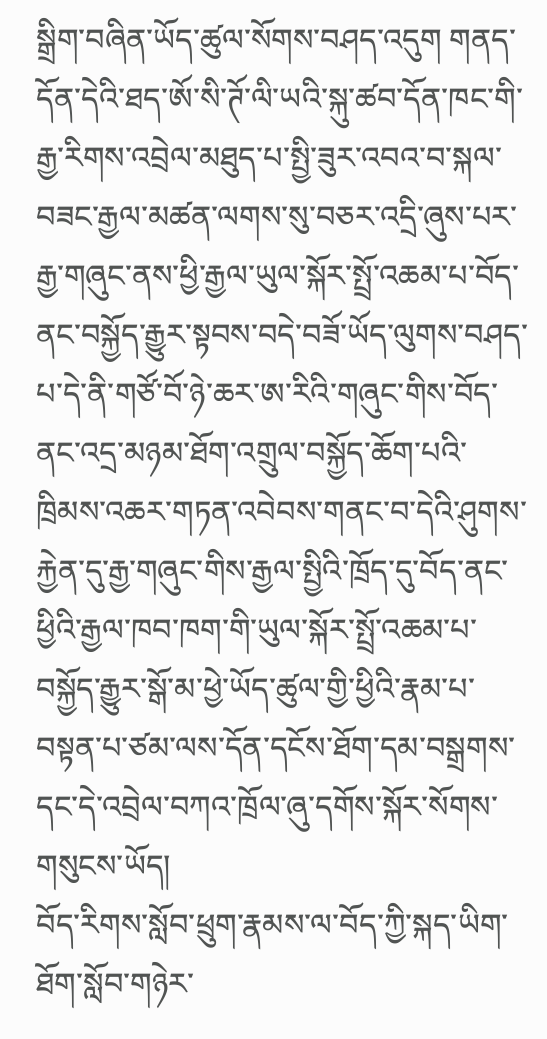སྒྲིག་བཞིན་ཡོད་ཚུལ་སོགས་བཤད་འདུག གནད་དོན་དེའི་ཐད་ཨོ་སི་ཊོ་ལི་ཡའི་སྐུ་ཚབ་དོན་ཁང་གི་རྒྱ་རིགས་འབྲེལ་མཐུད་པ་སྤྱི་ཟུར་འབའ་བ་སྐལ་བཟང་རྒྱལ་མཚན་ལགས་སུ་བཅར་འདྲི་ཞུས་པར་རྒྱ་གཞུང་ནས་ཕྱི་རྒྱལ་ཡུལ་སྐོར་སྤྲོ་འཆམ་པ་བོད་ནང་བསྐྱོད་རྒྱུར་སྟབས་བདེ་བཟོ་ཡོད་ལུགས་བཤད་པ་དེ་ནི་གཙོ་བོ་ཉེ་ཆར་ཨ་རིའི་གཞུང་གིས་བོད་ནང་འདྲ་མཉམ་ཐོག་འགྲུལ་བསྐྱོད་ཆོག་པའི་ཁྲིམས་འཆར་གཏན་འབེབས་གནང་བ་དེའི་ཤུགས་རྐྱེན་དུ་རྒྱ་གཞུང་གིས་རྒྱལ་སྤྱིའི་ཁྲོད་དུ་བོད་ནང་ཕྱིའི་རྒྱལ་ཁབ་ཁག་གི་ཡུལ་སྐོར་སྤྲོ་འཆམ་པ་བསྐྱོད་རྒྱུར་སྒོ་མ་ཕྱེ་ཡོད་ཚུལ་གྱི་ཕྱིའི་རྣམ་པ་བསྟན་པ་ཙམ་ལས་དོན་དངོས་ཐོག་དམ་བསྒྲགས་དང་དེ་འབྲེལ་བཀའ་ཁྲོལ་ཞུ་དགོས་སྐོར་སོགས་གསུངས་ཡོད།
བོད་རིགས་སློབ་ཕྲུག་རྣམས་ལ་བོད་ཀྱི་སྐད་ཡིག་ཐོག་སློབ་གཉེར་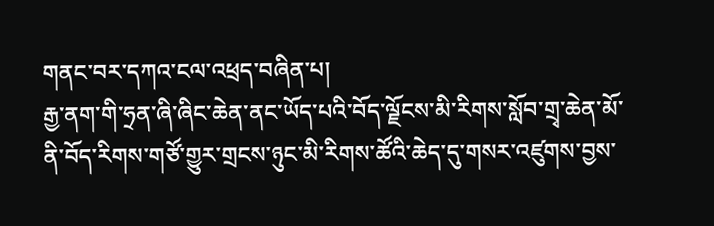གནང་བར་དཀའ་ངལ་འཕྲད་བཞིན་པ།
རྒྱ་ནག་གི་ཧྲན་ཞི་ཞིང་ཆེན་ནང་ཡོད་པའི་བོད་ལྗོངས་མི་རིགས་སློབ་གྲྭ་ཆེན་མོ་ནི་བོད་རིགས་གཙོ་གྱུར་གྲངས་ཉུང་མི་རིགས་ཚོའི་ཆེད་དུ་གསར་འཛུགས་བྱས་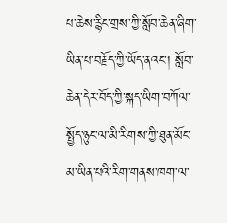པ་ཆེས་རྙིང་གྲས་ཀྱི་སློབ་ཆེན་ཞིག་ཡིན་པ་བརྗོད་ཀྱི་ཡོད་ནའང་། སློབ་ཆེན་དེར་བོད་ཀྱི་སྐད་ཡིག་བཀོལ་སྤྱོད་ཉུང་ལ་མི་རིགས་ཀྱི་ཐུན་མོང་མ་ཡིན་པའི་རིག་གནས་ཁག་ལ་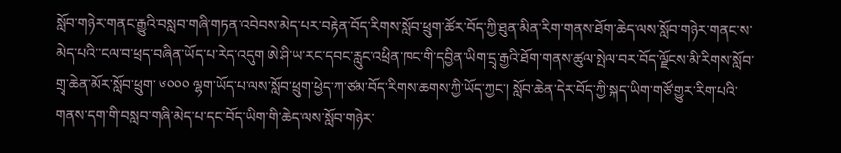སློབ་གཉེར་གནང་རྒྱུའི་བསླབ་གཞི་གཏན་འབེབས་མེད་པར་བརྟེན་བོད་རིགས་སློབ་ཕྲུག་ཚོར་བོད་ཀྱི་ཐུན་མིན་རིག་གནས་ཐོག་ཆེད་ལས་སློབ་གཉེར་གནང་ས་མེད་པའི་་ངལ་བ་ཕྲད་བཞིན་ཡོད་པ་རེད་འདུག ཨེ་ཤི་ཡ་རང་དབང་རླུང་འཕྲིན་ཁང་གི་དབྱིན་ཡིག་དྲྭ་རྒྱའི་ཐོག་གནས་ཚུལ་སྤེལ་བར་བོད་ལྗོངས་མི་རིགས་སློབ་གྲྭ་ཆེན་མོར་སློབ་ཕྲུག་ ༦༠༠༠ ལྷག་ཡོད་པ་ལས་སློབ་ཕྲུག་ཕྱེད་ཀ་ཙམ་བོད་རིགས་ཆགས་ཀྱི་ཡོད་ཀྱང་། སློབ་ཆེན་དེར་བོད་ཀྱི་སྐད་ཡིག་གཙོ་གྱུར་རིག་པའི་གནས་དག་གི་བསླབ་གཞི་མེད་པ་དང་བོད་ཡིག་གི་ཆེད་ལས་སློབ་གཉེར་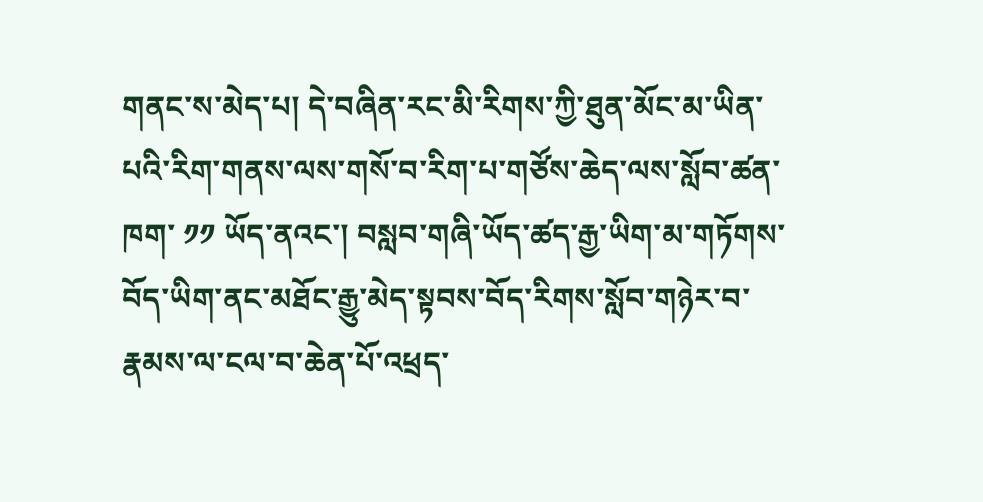གནང་ས་མེད་པ། དེ་བཞིན་རང་མི་རིགས་ཀྱི་ཐུན་མོང་མ་ཡིན་པའི་རིག་གནས་ལས་གསོ་བ་རིག་པ་གཙོས་ཆེད་ལས་སློབ་ཚན་ཁག་ ༡༡ ཡོད་ནའང་། བསླབ་གཞི་ཡོད་ཚད་རྒྱ་ཡིག་མ་གཏོགས་བོད་ཡིག་ནང་མཐོང་རྒྱུ་མེད་སྟབས་བོད་རིགས་སློབ་གཉེར་བ་རྣམས་ལ་ངལ་བ་ཆེན་པོ་འཕྲད་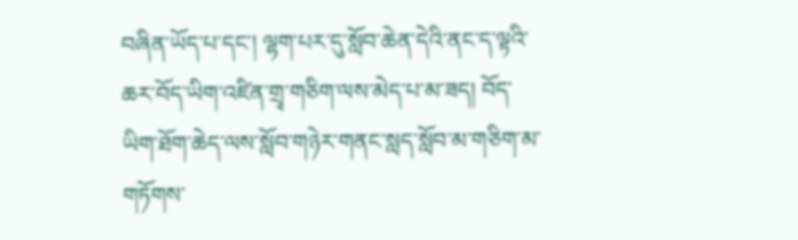བཞིན་ཡོད་པ་དང་། ལྷག་པར་དུ་སློབ་ཆེན་དེའི་ནང་ད་ལྟའི་ཆར་བོད་ཡིག་འཛིན་གྲྭ་གཅིག་ལས་མེད་པ་མ་ཟད། བོད་ཡིག་ཐོག་ཆེད་ལས་སློབ་གཉེར་གནང་སླད་སློབ་མ་གཅིག་མ་གཏོགས་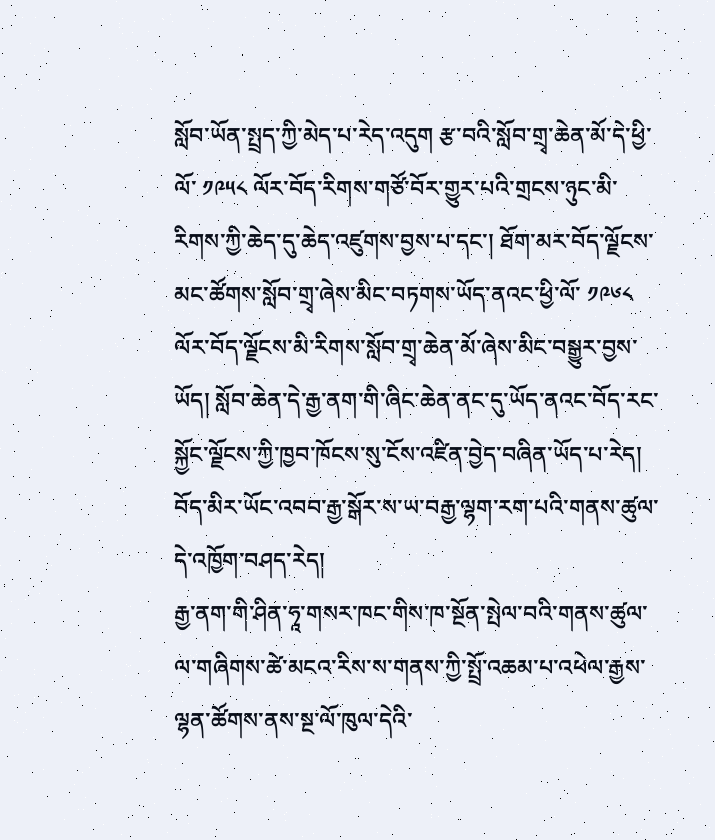སློབ་ཡོན་སྤྲད་ཀྱི་མེད་པ་རེད་འདུག རྩ་བའི་སློབ་གྲྭ་ཆེན་མོ་དེ་ཕྱི་ལོ་ ༡༩༥༨ ལོར་བོད་རིགས་གཙོ་བོར་གྱུར་པའི་གྲངས་ཉུང་མི་རིགས་ཀྱི་ཆེད་དུ་ཆེད་འཛུགས་བྱས་པ་དང་། ཐོག་མར་བོད་ལྗོངས་མང་ཚོགས་སློབ་གྲྭ་ཞེས་མིང་བཏགས་ཡོད་ནའང་ཕྱི་ལོ་ ༡༩༦༨ ལོར་བོད་ལྗོངས་མི་རིགས་སློབ་གྲྭ་ཆེན་མོ་ཞེས་མིང་བསྒྱུར་བྱས་ཡོད། སློབ་ཆེན་དེ་རྒྱ་ནག་གི་ཞིང་ཆེན་ནང་དུ་ཡོད་ནའང་བོད་རང་སྐྱོང་ལྗོངས་ཀྱི་ཁྱབ་ཁོངས་སུ་ངོས་འཛིན་བྱེད་བཞིན་ཡོད་པ་རེད།
བོད་མིར་ཡོང་འབབ་རྒྱ་སྒོར་ས་ཡ་བརྒྱ་ལྷག་རག་པའི་གནས་ཚུལ་དེ་འཁྱོག་བཤད་རེད།
རྒྱ་ནག་གི་ཤིན་ཧཱ་གསར་ཁང་གིས་ཁ་སྔོན་སྤེལ་བའི་གནས་ཚུལ་ལ་གཞིགས་ཚེ་མངའ་རིས་ས་གནས་ཀྱི་སྤྲོ་འཆམ་པ་འཕེལ་རྒྱས་ལྷན་ཚོགས་ནས་སྔ་ལོ་ཁུལ་དེའི་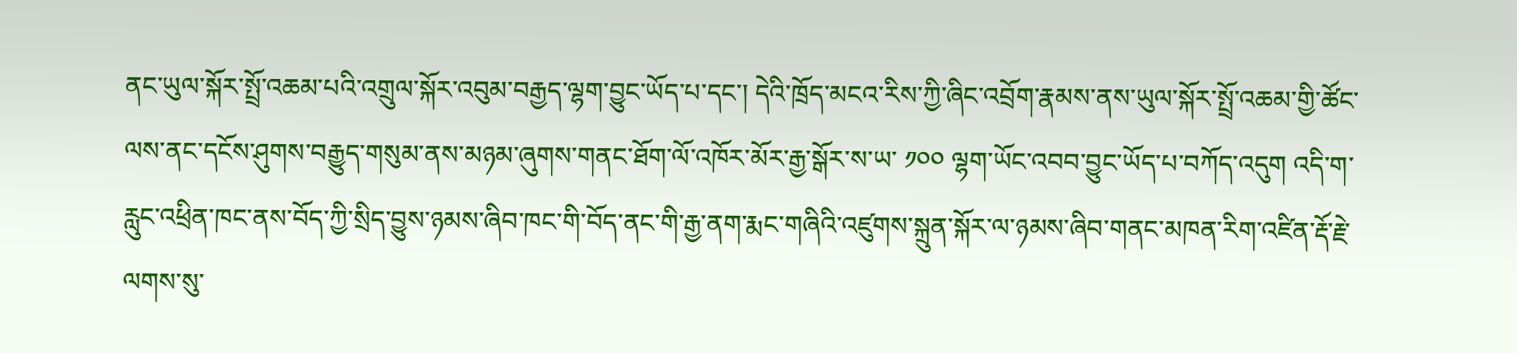ནང་ཡུལ་སྐོར་སྤྲོ་འཆམ་པའི་འགྲུལ་སྐོར་འབུམ་བརྒྱད་ལྷག་བྱུང་ཡོད་པ་དང་། དེའི་ཁྲོད་མངའ་རིས་ཀྱི་ཞིང་འབྲོག་རྣམས་ནས་ཡུལ་སྐོར་སྤྲོ་འཆམ་གྱི་ཚོང་ལས་ནང་དངོས་ཤུགས་བརྒྱུད་གསུམ་ནས་མཉམ་ཞུགས་གནང་ཐོག་ལོ་འཁོར་མོར་རྒྱ་སྒོར་ས་ཡ་ ༡༠༠ ལྷག་ཡོང་འབབ་བྱུང་ཡོད་པ་བཀོད་འདུག འདི་ག་རླུང་འཕྲིན་ཁང་ནས་བོད་ཀྱི་སྲིད་བྱུས་ཉམས་ཞིབ་ཁང་གི་བོད་ནང་གི་རྒྱ་ནག་རྨང་གཞིའི་འཛུགས་སྐྲུན་སྐོར་ལ་ཉམས་ཞིབ་གནང་མཁན་རིག་འཛིན་རྡོ་རྗེ་ལགས་སུ་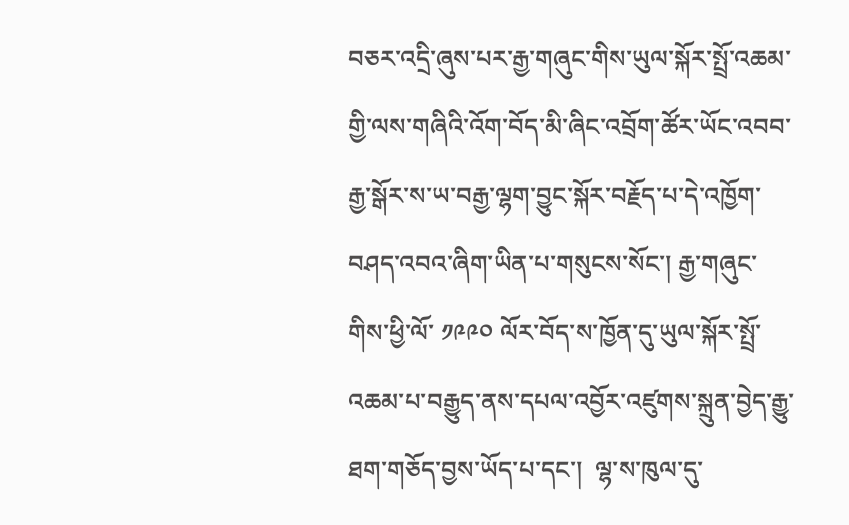བཅར་འདྲི་ཞུས་པར་རྒྱ་གཞུང་གིས་ཡུལ་སྐོར་སྤྲོ་འཆམ་གྱི་ལས་གཞིའི་འོག་བོད་མི་ཞིང་འབྲོག་ཚོར་ཡོང་འབབ་རྒྱ་སྒོར་ས་ཡ་བརྒྱ་ལྷག་བྱུང་སྐོར་བརྗོད་པ་དེ་འཁྱོག་བཤད་འབའ་ཞིག་ཡིན་པ་གསུངས་སོང་། རྒྱ་གཞུང་གིས་ཕྱི་ལོ་ ༡༩༩༠ ལོར་བོད་ས་ཁྱོན་དུ་ཡུལ་སྐོར་སྤྲོ་འཆམ་པ་བརྒྱུད་ནས་དཔལ་འབྱོར་འཛུགས་སྐྲུན་བྱེད་རྒྱུ་ཐག་གཅོད་བྱས་ཡོད་པ་དང་།  ལྷ་ས་ཁུལ་དུ་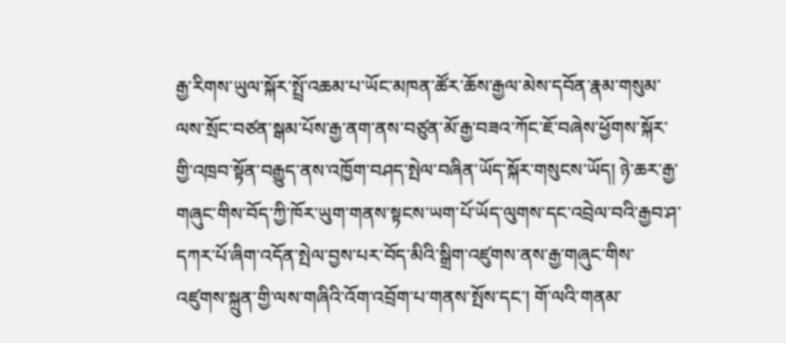རྒྱ་རིགས་ཡུལ་སྐོར་སྤྲོ་འཆམ་པ་ཡོང་མཁན་ཚོར་ཆོས་རྒྱལ་མེས་དབོན་རྣམ་གསུམ་ལས་སྲོང་བཙན་སྒམ་པོས་རྒྱ་ནག་ནས་བཙུན་མོ་རྒྱ་བཟའ་ཀོང་ཇོ་བཞེས་ཕྱོགས་སྐོར་གྱི་འཁྲབ་སྟོན་བརྒྱུད་ནས་འཁྱོག་བཤད་སྤེལ་བཞིན་ཡོད་སྐོར་གསུངས་ཡོད། ཉེ་ཆར་རྒྱ་གཞུང་གིས་བོད་ཀྱི་ཁོར་ཡུག་གནས་སྟངས་ཡག་པོ་ཡོད་ལུགས་དང་འབྲེལ་བའི་རྒྱབ་ཤ་དཀར་པོ་ཞིག་འདོན་སྤེལ་བྱས་པར་བོད་མིའི་སྒྲིག་འཛུགས་ནས་རྒྱ་གཞུང་གིས་འཛུགས་སྐྲུན་གྱི་ལས་གཞིའི་འོག་འབྲོག་པ་གནས་སྤོས་དང་། གོ་ལའི་གནམ་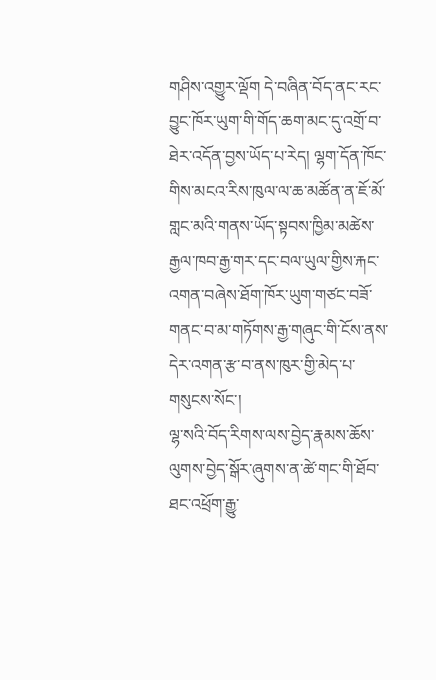གཤིས་འགྱུར་ལྡོག དེ་བཞིན་བོད་ནང་རང་བྱུང་ཁོར་ཡུག་གི་གོད་ཆག་མང་དུ་འགྲོ་བ་ཐེར་འདོན་བྱས་ཡོད་པ་རེད། ལྷག་དོན་ཁོང་གིས་མངའ་རིས་ཁུལ་ལ་ཆ་མཚོན་ན་ཇོ་མོ་གླང་མའི་གནས་ཡོད་སྟབས་ཁྱིམ་མཚེས་རྒྱལ་ཁབ་རྒྱ་གར་དང་བལ་ཡུལ་གྱིས་རྐང་འགན་བཞེས་ཐོག་ཁོར་ཡུག་གཙང་བཟོ་གནང་བ་མ་གཏོགས་རྒྱ་གཞུང་གི་ངོས་ནས་དེར་འགན་རྩ་བ་ནས་ཁུར་གྱི་མེད་པ་གསུངས་སོང་།
ལྷ་སའི་བོད་རིགས་ལས་བྱེད་རྣམས་ཆོས་ལུགས་བྱེད་སྒོར་ཞུགས་ན་ཚེ་གང་གི་ཐོབ་ཐང་འཕྲོག་རྒྱུ་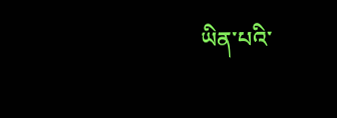ཡིན་པའི་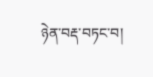ཉེན་བརྡ་བཏང་བ།